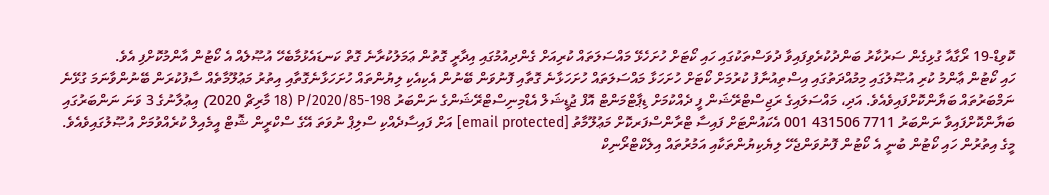ކޮވިޑް-19 ރޯގާއާ ގުޅިގެން ސަރުކާރު ބަންދުކުރެވިފައިވާ ދުވަސްތަކުގައި ހައި ކޯޓަށް ހުށަހެޅޭ މައްސަލަތައް ކުރިއަށް ގެންދިއުމުގައި އިދާރީ ގޮތުން ޢަމަލުކުރާނެ ގޮތް ކަނޑައެޅުމާބެހޭ އުޞޫލެއް އެ ކޯޓުން އާންމުކޮށްފި އެވެ.
ހައި ކޯޓުން ޢާންމު ކުރި އުޞޫލުގައި މިމުއްދަތުގައި އިސްތިއުނާފު ކުރުމަށް ކޯޓަށް ހުށަހަޅާ މައްސަލަތައް ހުށަހަޅާނެ ގޮތާއި ފޮނުވަން ބޭނުން އެކިއެކި ލިޔުންތައް ހުށަހަޅާނެގޮތާއި އިތުރު މަޢުލޫމާތެއް ސާފުކުރަން ބޭނުންވާނަމަ ގުޅޭނެ ނަމްބަރުތައް ބަޔާންކޮށްފައިވެއެވެ. އަދި، މައްސަލައިގެ ރަޖިސްޓްރޭޝަން ފީ ދެއްކުމަށް ޑިޕާޓްމަންޓް އޮފް ޖުޑީޝަލް އެޑްމިނިސްޓްރޭޝަންގެ ނަންބަރު 198-P/2020/85 (18 މާރިޗް 2020) އިޢުލާނުގެ 3 ވަނަ ނަންބަރުގައި ބަޔާންކޮށްފައިވާ ނަންބަރު 7711 431506 001 އެކައުންޓަށް ފައިސާ ޓްރާންސްފަރކޮށް މަޢުލޫމާތު [email protected] އަށް ފައިސާދެއްކި ސްލިޕް ނުވަތަ އޭގެ ސްކްރީން ޝޮޓް އީމެއިލް ކުރެއްވުމަށް އުޞޫލުގައިވެއެވެ.
މީގެ އިތުރުން ހައި ކޯޓުން ބުނީ އެ ކޯޓުން ފޮނުވަންޖެހޭ ލިޔެކިޔުންތަކާއި އަމުރުތައް އިލެކްޓްރޯނިކް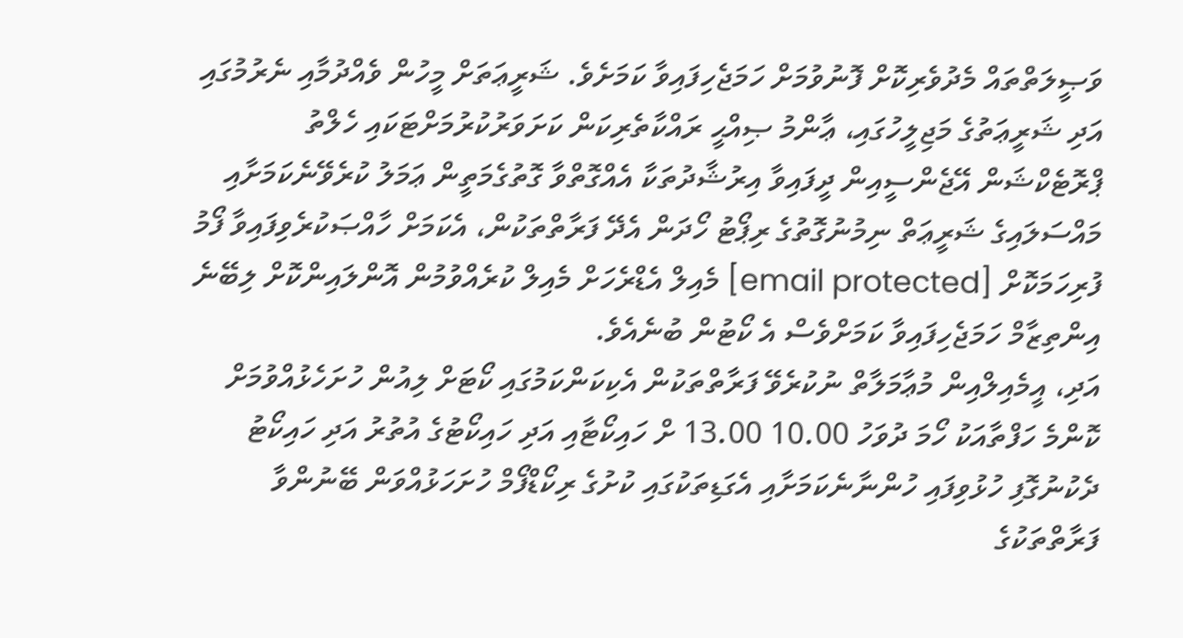ވަޞީލަތްތައް މެދުވެރިކޮށް ފޮނުވުމަށް ހަމަޖެހިފައިވާ ކަމަށެވެ. ޝަރީޢަތަށް މީހުން ވެއްދުމާއި ނެރުމުގައި އަދި ޝަރީޢަތުގެ މަޖިލީހުގައި، ޢާންމު ޞިއްޙީ ރައްކާތެރިކަން ކަށަވަރުކުރުމަށްޓަކައި ހެލްތު ޕްރޮޓެކްޝަން އޭޖެންސީއިން ދީފައިވާ އިރުޝާދުތަކާ އެއްގޮތްވާ ގޮތުގެމަތީން ޢަމަލު ކުރެވޭނެކަމަށާއި މައްސަލައިގެ ޝަރީޢަތް ނިމުނުގޮތުގެ ރިޕޯޓު ހޯދަން އެދޭ ފަރާތްތަކުން، އެކަމަށް ހާއްޞަކުރެވިފައިވާ ފޯމު ފުރިހަމަކޮށް [email protected] މެއިލް އެޑްރެހަށް މެއިލް ކުރެއްވުމުން އޮންލައިންކޮށް ލިބޭނެ އިންތިޒާމް ހަމަޖެހިފައިވާ ކަމަށްވެސް އެ ކޯޓުން ބުނެއެވެ.
އަދި، އީމެއިލްއިން މުޢާމަލާތް ނުކުރެވޭ ފަރާތްތަކުން އެކިކަންކަމުގައި ކޯޓަށް ލިއުން ހުށަހެޅުއްވުމަށް ކޮންމެ ހަފްތާއަކު ހޯމަ ދުވަހު 10.00 13.00 ށް ހައިކޯޓާއި އަދި ހައިކޯޓުގެ އުތުރު އަދި ހައިކޯޓު ދެކުނުގޮފި ހުޅުވިފައި ހުންނާނެކަމަށާއި އެގަޑިތަކުގައި ކުށުގެ ރިކޯޑްފޯމް ހުށަހަޅުއްވަން ބޭނުންވާ ފަރާތްތަކުގެ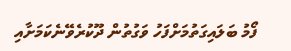ފޯމު ބަލައިގަތުމަށްފަހު ވަގުތުން ދޫކުރެވޭނެކަމަށާއި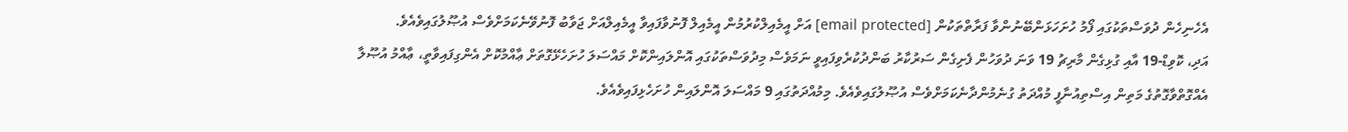އެހެނިހެން ދުވަސްތަކުގައި ފޯމު ހުށަހަޅަންބޭނުންވާ ފަރާތްތަކުން [email protected] އަށް އީމެއިލްކުރުމުން އީމެއިލް ފޮނުވާފައިވާ އީމެއިލްއަށް ޖަވާބު ފޮނުވޭނެކަމަށްވެސް އުޞޫލުގައިވެއެވެ.
އަދި، ކޮވިޑް-19 އާއި ގުޅިގެން މާރިޗު 19 ވަނަ ދުވަހުން ފެށިގެން ސަރުކާރު ބަންދުކުރެވިފައިވީ ނަމަވެސް މިދުވަސްތަކުގައި އޮންލައިންކޮށް މައްސަލަ ހުށަހެޅޭގޮތަށް ޢާއްމުކޮށް އެންގިފައިވާތީ، ޢާއްމު އުޞޫލާ އެއްގޮތްވާގޮތުގެ މަތިން އިސްތިއުނާފީ މުއްދަތު ގުނެމުންދާނެކަމަށްވެސް އުޞޫލުގައިވެއެވެ. މިމުއްދަތުގައި 9 މައްސަލަ އޮންލައިން ހުށަހެޅިފައިވެއެވެ.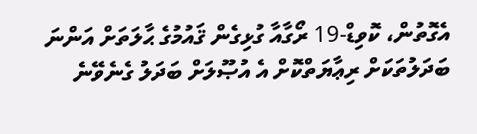އެގޮތުން، ކޮވިޑް-19 ރޯގާއާ ގުޅިގެން ޤައުމުގެ ޙާލަތަށް އަންނަ ބަދަލުތަކަށް ރިޢާޔަތްކޮށް އެ އުޞޫލަށް ބަދަލު ގެނެވޭނެ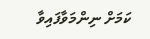ކަމަށް ނިންމަވާފައިވާ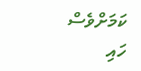ކަމަށްވެސް ހައި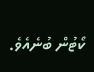ކޯޓުން ބުނެއެވެ.